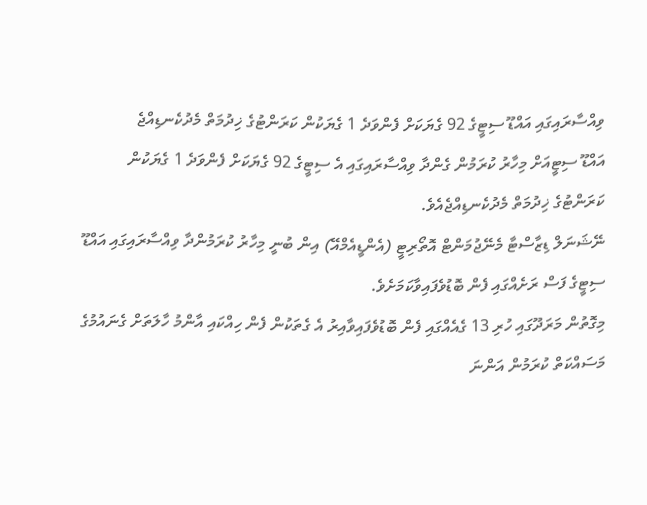ވިއްސާރައިގައި އައްޑޫ ސިޓީގެ 92 ގެޔަކަށް ފެންވަދެ 1 ގެޔަކުން ކަރަންޓުގެ ޚިދުމަތް މެދުކެނޑިއްޖެ
އައްޑޫ ސިޓީއަށް މިހާރު ކުރަމުން ގެންދާ ވިއްސާރައިގައި އެ ސިޓީގެ 92 ގެޔަކަށް ފެންވަދެ 1 ގެޔަކުން ކަރަންޓުގެ ޚިދުމަތް މެދުކެނޑިއްޖެއެވެ.
ނޭޝަނަލް ޑިޒާސްޓާ މެނޭޖުމަންޓް އޮތޯރިޓީ (އެންޑީއެމްއޭ) އިން ބުނީ މިހާރު ކުރަމުންދާ ވިއްސާރައިގައި އައްޑޫ ސިޓީގެ ފަސް ރަށެއްގައި ފެން ބޮޑުވެފައިވާކަމަށެވެ.
މިގޮތުން މަރަދޫގައި ހުރި 13 ގެއެއްގައި ފެން ބޮޑުވެފައިވާއިރު އެ ގެތަކުން ފެން ހިއްކައި އާންމު ހާލަތަށް ގެނައުމުގެ މަސައްކަތް ކުރަމުން އަންނަ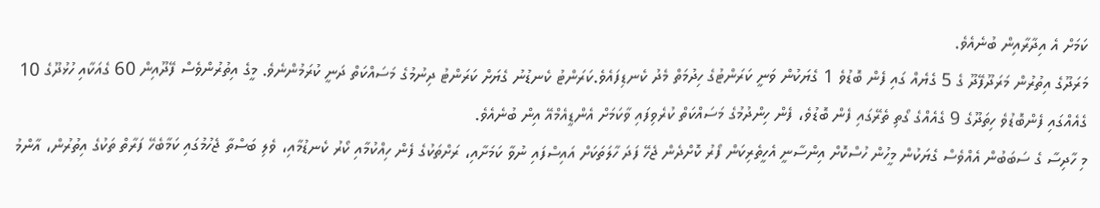ކަމަށް އެ އިދާރާއިން ބުނެއެވެ.
މަރަދޫގެ އިތުރުން މަރަދޫފޭދޫ ގެ 5 ގެޔެއް ގައި ފެން ބޮޑުވެ 1 ގެޔަކުން ވަނީ ކަރަންޓުގެ ހިދުމަތް މެދު ކެނޑިފައެވެ.ކަރަންޓު ކެނޑުނު ގެޔަށް ކަރަންޓު ދިނުމުގެ މަސައްކަތް ދަނީ ކުރަމުންނެވެ. މީގެ އިތުރުންވެސް ފޭދޫއިން 60 ގެއަކާއި ހުޅުދޫގެ 10 ގެއެއްގައި ފެންބޮޑުވެ ހިތަދޫގެ 9 ގެއެއްގެ ގޯތި ތެރޭގައި ފެން ބޮޑުވެ، ފެން ހިންދުމުގެ މަސައްކަތް ކުރެވިފައި ވާކަމަށް އެންޑީއެމްއޭ އިން ބުނެއެވެ.
މި ހާދިސާ ގެ ސަބަބުން އެއްވެސް ގެޔަކުން މީހުން ހުސްކޮށް އިންސާނީ އެހީތެރިކަން ފޯރު ކޮށްދެން ޖެހޭ ފަދަ ހާލަތަކަށް އައިސްފައި ނުވާ ކަމަށާއި، ރަށްތަކުގެ ފެން ހިއްކުމާއި ކޯރު ކެނޑުމާއި، ވެލި ބަސްތާ ޖެހުމުގައި ކަމާބެހޭ ފަރާތް ތަކުގެ އިތުރުން، އާންމު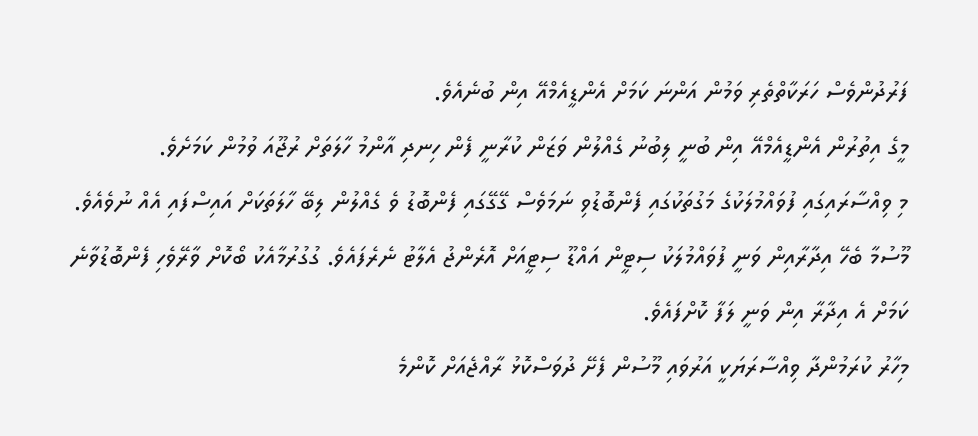ފަރުދުންވެސް ހަރަކާތްތެރި ވަމުން އަންނަ ކަމަށް އެންޑީއެމްއޭ އިން ބުނެއެވެ.
މީގެ އިތުރުން އެންޑީއެމްއޭ އިން ބުނީ ލިބުނު ގެއްލުން ވަޒަން ކުރާނީ ފެން ހިނދި އާންމު ހާލަތަށް ރުޖޫއަ ވުމުން ކަމަށެވެ.
މި ވިއްސާރައިގައި ފުވައްމުލަކުގެ މަގުތަކުގައި ފެންބޮޑުވި ނަމަވެސް ގޭގޭގައި ފެންބޮޑު ވެ ގެއްލުން ލިބޭ ހާލަތަކަށް އައިސްފައި އެއް ނުވެއެވެ.
މޫސުމާ ބެހޭ އިދާރާއިން ވަނީ ފުވައްމުލަކު ސިޓީން އައްޑޫ ސިޓީއަށް އޮރެންޖު އެލާޓު ނެރެފައެވެ. ގުގުރުމާއެކު ބޯކޮށް ވާރޭވެހި ފެންބޮޑުވާނެ ކަމަށް އެ އިދާރާ އިން ވަނީ ލަފާ ކޮށްފައެވެ.
މިހާރު ކުރަމުންދާ ވިއްސާރަޔަކީ އަރުވައި މޫސުން ފެށޭ ދުވަސްކޮޅު ރާއްޖެއަށް ކޮންމެ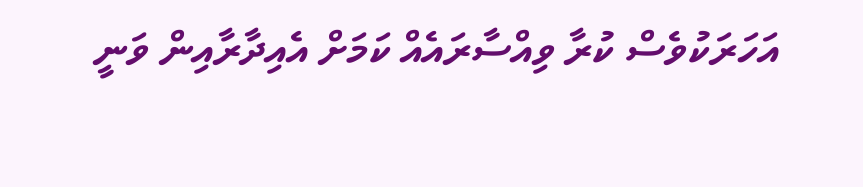އަހަރަކުވެސް ކުރާ ވިއްސާރައެއް ކަމަށް އެއިދާރާއިން ވަނީ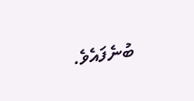ބުނެފައެވެ.